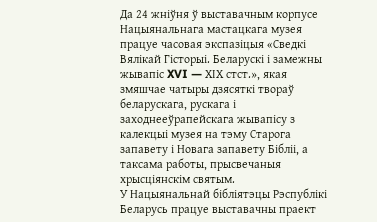Да 24 жніўня ў выставачным корпусе Нацыянальнага мастацкага музея працуе часовая экспазіцыя «Сведкі Вялікай Гісторыі. Беларускі і замежны жывапіс XVI — XІX стст.», якая змяшчае чатыры дзясяткі твораў беларускага, рускага і заходнееўрапейскага жывапісу з калекцыі музея на тэму Старога запавету і Новага запавету Бібліі, а таксама работы, прысвечаныя хрысціянскім святым.
У Нацыянальнай бібліятэцы Рэспублікі Беларусь працуе выставачны праект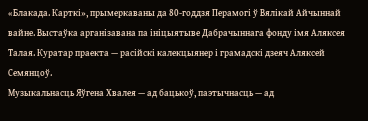«Блакада. Карткі», прымеркаваны да 80-годдзя Перамогі ў Вялікай Айчыннай вайне. Выстаўка арганізавана па ініцыятыве Дабрачыннага фонду імя Аляксея Талая. Куратар праекта — расійскі калекцыянер і грамадскі дзеяч Аляксей Семянцоў.
Музыкальнасць Яўгена Хвалея — ад бацькоў, паэтычнасць — ад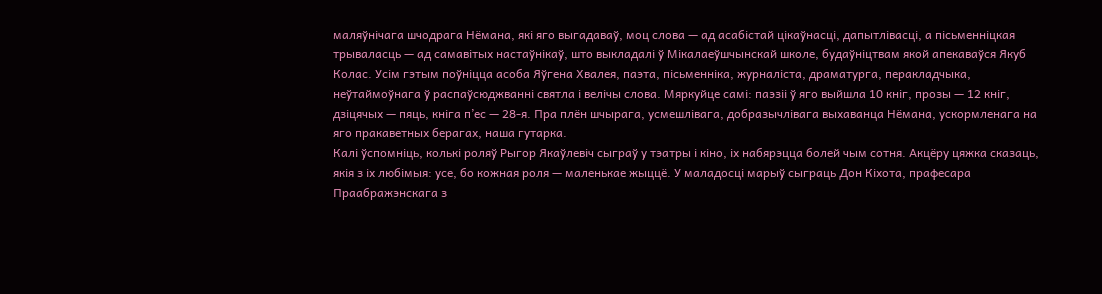маляўнічага шчодрага Нёмана, які яго выгадаваў, моц слова — ад асабістай цікаўнасці, дапытлівасці, а пісьменніцкая трываласць — ад самавітых настаўнікаў, што выкладалі ў Мікалаеўшчынскай школе, будаўніцтвам якой апекаваўся Якуб Колас. Усім гэтым поўніцца асоба Яўгена Хвалея, паэта, пісьменніка, журналіста, драматурга, перакладчыка, неўтаймоўнага ў распаўсюджванні святла і велічы слова. Мяркуйце самі: паэзіі ў яго выйшла 10 кніг, прозы — 12 кніг, дзіцячых — пяць, кніга п’ес — 28-я. Пра плён шчырага, усмешлівага, добразычлівага выхаванца Нёмана, ускормленага на яго пракаветных берагах, наша гутарка.
Калі ўспомніць, колькі роляў Рыгор Якаўлевіч сыграў у тэатры і кіно, іх набярэцца болей чым сотня. Акцёру цяжка сказаць, якія з іх любімыя: усе, бо кожная роля — маленькае жыццё. У маладосці марыў сыграць Дон Кіхота, прафесара Праабражэнскага з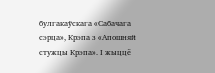булгакаўскага «Сабачага сэрца», Крэпа з «Апошняй стужцы Крэпа». І жыццё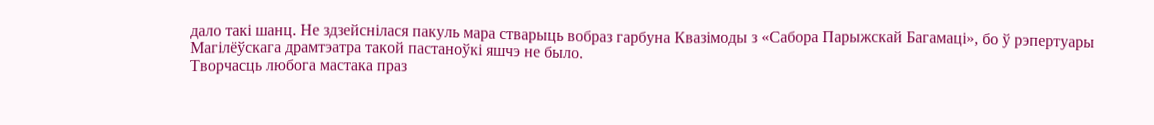дало такі шанц. Не здзейснілася пакуль мара стварыць вобраз гарбуна Квазімоды з «Сабора Парыжскай Багамаці», бо ў рэпертуары Магілёўскага драмтэатра такой пастаноўкі яшчэ не было.
Творчасць любога мастака праз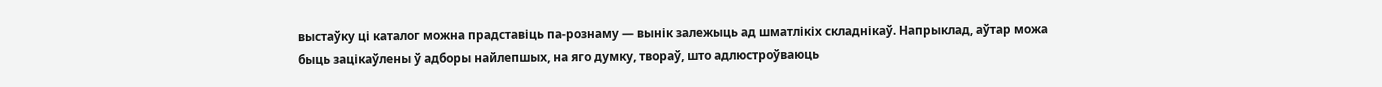выстаўку ці каталог можна прадставіць па-рознаму — вынік залежыць ад шматлікіх складнікаў. Напрыклад, аўтар можа быць зацікаўлены ў адборы найлепшых, на яго думку, твораў, што адлюстроўваюць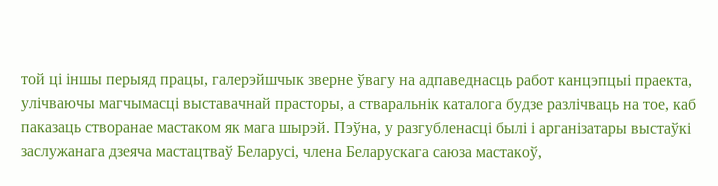той ці іншы перыяд працы, галерэйшчык зверне ўвагу на адпаведнасць работ канцэпцыі праекта, улічваючы магчымасці выставачнай прасторы, а стваральнік каталога будзе разлічваць на тое, каб паказаць створанае мастаком як мага шырэй. Пэўна, у разгубленасці былі і арганізатары выстаўкі заслужанага дзеяча мастацтваў Беларусі, члена Беларускага саюза мастакоў,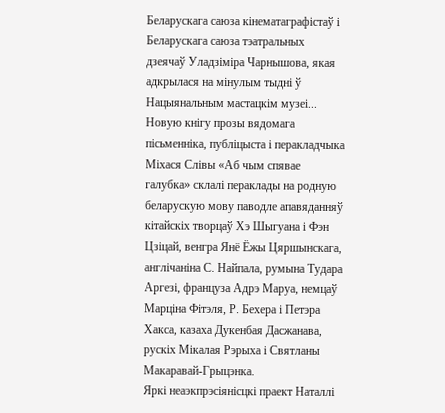Беларускага саюза кінематаграфістаў і Беларускага саюза тэатральных дзеячаў Уладзіміра Чарнышова, якая адкрылася на мінулым тыдні ў Нацыянальным мастацкім музеі...
Новую кнігу прозы вядомага пісьменніка, публіцыста і перакладчыка Міхася Слівы «Аб чым спявае галубка» склалі пераклады на родную беларускую мову паводле апавяданняў кітайскіх творцаў Хэ Шыгуана і Фэн Цзіцай, венгра Янё Ёжы Цяршынскага, англічаніна С. Найпала, румына Тудара Аргезі, француза Адрэ Маруа, немцаў Марціна Фітэля, Р. Бехера і Петэра Хакса, казаха Дукенбая Дасжанава, рускіх Мікалая Рэрыха і Святланы Макаравай-Грыцэнка.
Яркі неаэкпрэсіянісцкі праект Наталлі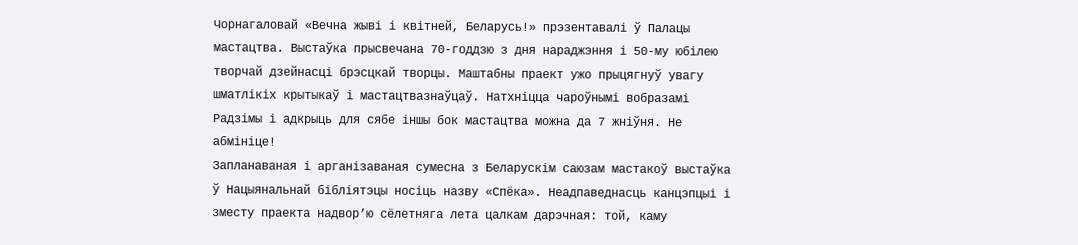Чорнагаловай «Вечна жыві і квітней, Беларусь!» прэзентавалі ў Палацы мастацтва. Выстаўка прысвечана 70-годдзю з дня нараджэння і 50-му юбілею творчай дзейнасці брэсцкай творцы. Маштабны праект ужо прыцягнуў увагу шматлікіх крытыкаў і мастацтвазнаўцаў. Натхніцца чароўнымі вобразамі Радзімы і адкрыць для сябе іншы бок мастацтва можна да 7 жніўня. Не абмініце!
Запланаваная і арганізаваная сумесна з Беларускім саюзам мастакоў выстаўка ў Нацыянальнай бібліятэцы носіць назву «Спёка». Неадпаведнасць канцэпцыі і зместу праекта надвор’ю сёлетняга лета цалкам дарэчная: той, каму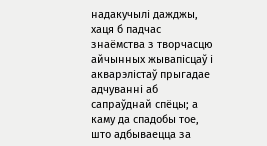надакучылі дажджы, хаця б падчас знаёмства з творчасцю айчынных жывапісцаў і акварэлістаў прыгадае адчуванні аб сапраўднай спёцы; а каму да спадобы тое, што адбываецца за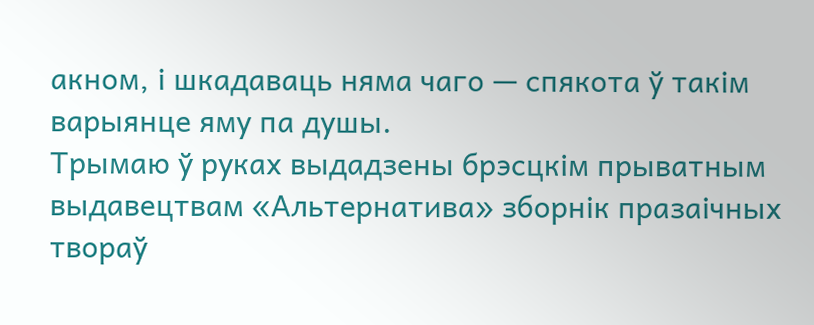акном, і шкадаваць няма чаго — спякота ў такім варыянце яму па душы.
Трымаю ў руках выдадзены брэсцкім прыватным выдавецтвам «Альтернатива» зборнік празаічных твораў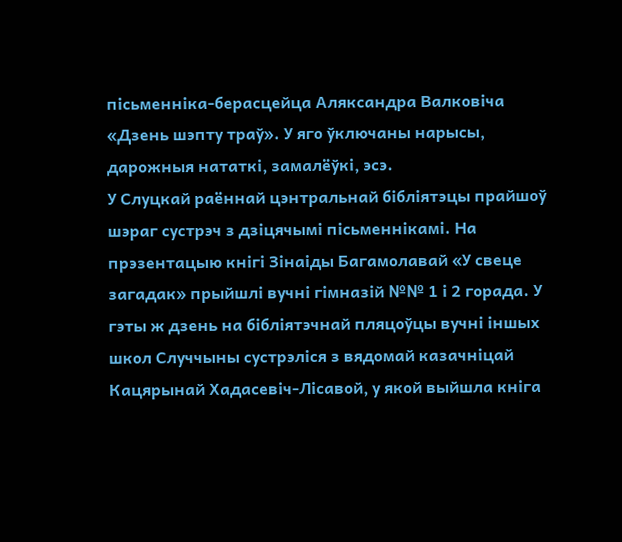пісьменніка-берасцейца Аляксандра Валковіча «Дзень шэпту траў». У яго ўключаны нарысы, дарожныя нататкі, замалёўкі, эсэ.
У Слуцкай раённай цэнтральнай бібліятэцы прайшоў шэраг сустрэч з дзіцячымі пісьменнікамі. На прэзентацыю кнігі Зінаіды Багамолавай «У свеце загадак» прыйшлі вучні гімназій №№ 1 і 2 горада. У гэты ж дзень на бібліятэчнай пляцоўцы вучні іншых школ Случчыны сустрэліся з вядомай казачніцай Кацярынай Хадасевіч-Лісавой, у якой выйшла кніга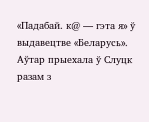«Падабай. к@ — гэта я» ў выдавецтве «Беларусь». Аўтар прыехала ў Слуцк разам з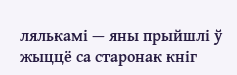лялькамі — яны прыйшлі ў жыццё са старонак кніг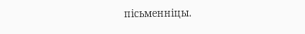пісьменніцы.